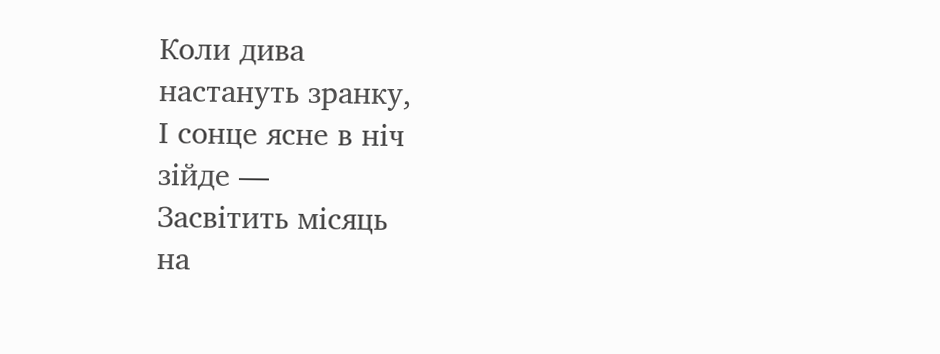Коли дива
настануть зранку,
І сонце ясне в ніч
зійде —
Засвітить місяць
на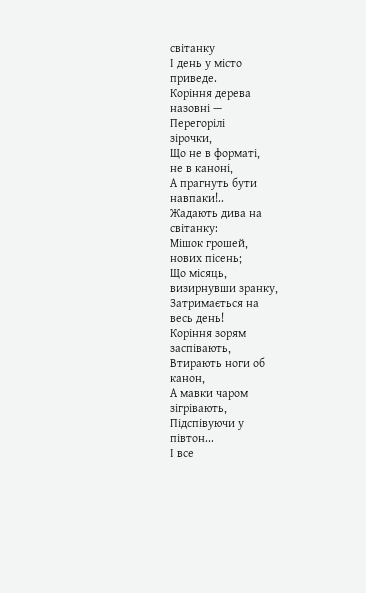світанку
І день у місто
приведе.
Коріння дерева
назовні —
Перегорілі
зірочки,
Що не в форматі,
не в каноні,
А прагнуть бути
навпаки!..
Жадають дива на
світанку:
Мішок грошей,
нових пісень;
Що місяць,
визирнувши зранку,
Затримається на
весь день!
Коріння зорям
заспівають,
Втирають ноги об
канон,
А мавки чаром
зігрівають,
Підспівуючи у
півтон...
І все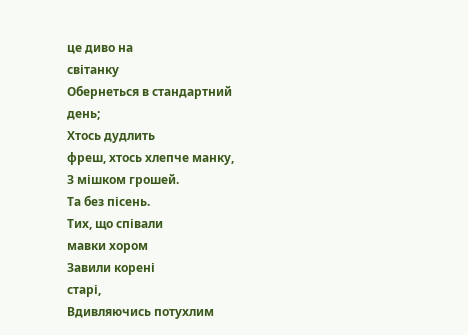це диво на
світанку
Обернеться в стандартний
день;
Хтось дудлить
фреш, хтось хлепче манку,
З мішком грошей.
Та без пісень.
Тих, що співали
мавки хором
Завили корені
старі,
Вдивляючись потухлим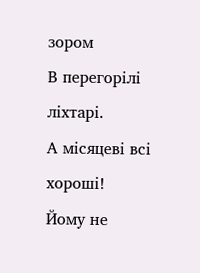зором
В перегорілі
ліхтарі.
А місяцеві всі
хороші!
Йому не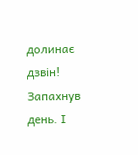долинає
дзвін!
Запахнув день. І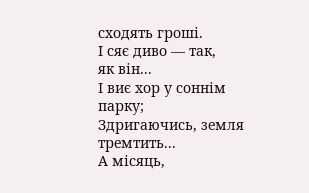сходять гроші.
І сяє диво — так,
як він...
І виє хор у соннім
парку;
Здригаючись, земля
тремтить...
А місяць,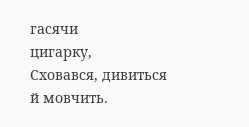гасячи
цигарку,
Сховався, дивиться
й мовчить.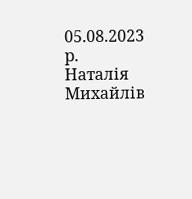05.08.2023
р.
Наталія
Михайлів